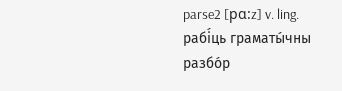parse2 [pɑ:z] v. ling. рабі́ць граматы́чны разбо́р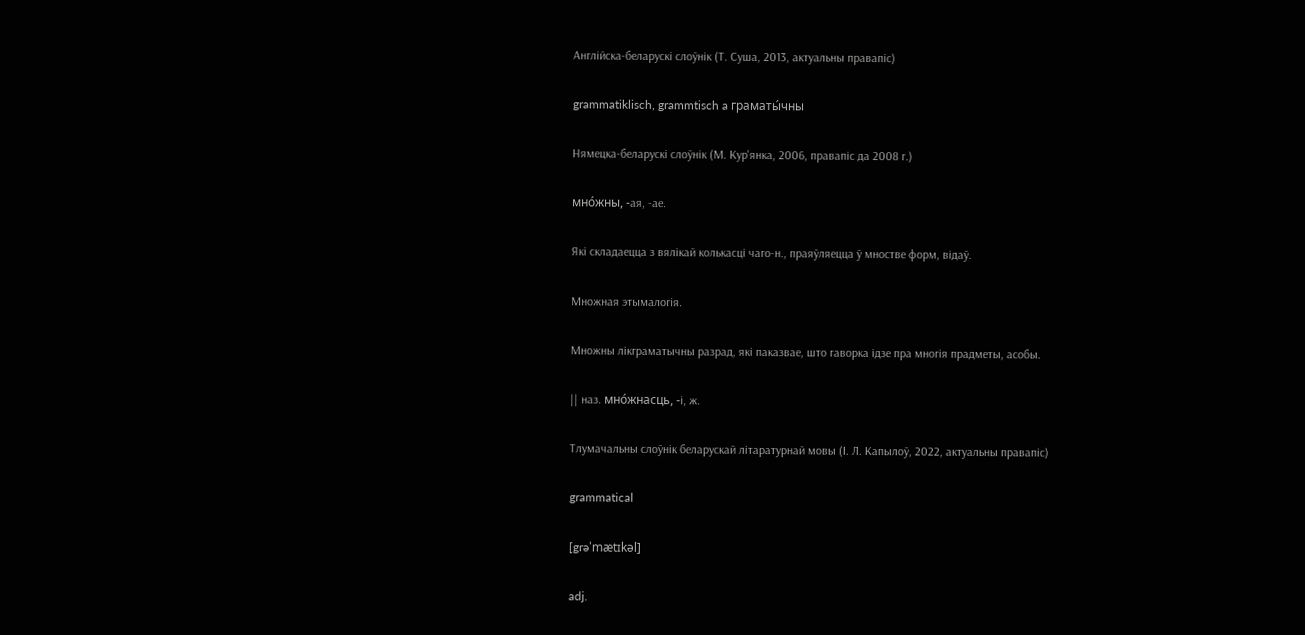Англійска-беларускі слоўнік (Т. Суша, 2013, актуальны правапіс)

grammatiklisch, grammtisch a граматы́чны

Нямецка-беларускі слоўнік (М. Кур'янка, 2006, правапіс да 2008 г.)

мно́жны, -ая, -ае.

Які складаецца з вялікай колькасці чаго-н., праяўляецца ў мностве форм, відаў.

Множная этымалогія.

Множны лікграматычны разрад, які паказвае, што гаворка ідзе пра многія прадметы, асобы.

|| наз. мно́жнасць, -і, ж.

Тлумачальны слоўнік беларускай літаратурнай мовы (І. Л. Капылоў, 2022, актуальны правапіс)

grammatical

[grəˈmætɪkəl]

adj.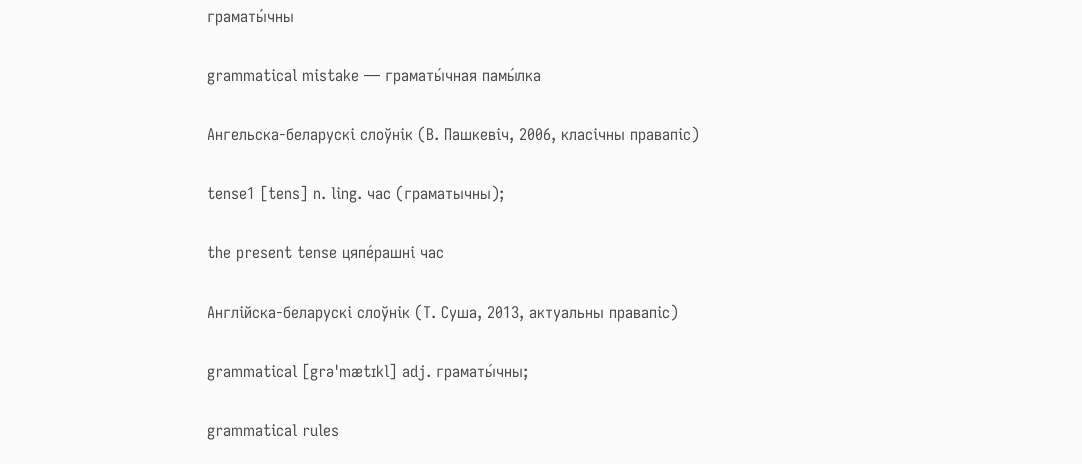граматы́чны

grammatical mistake — граматы́чная памы́лка

Ангельска-беларускі слоўнік (В. Пашкевіч, 2006, класічны правапіс)

tense1 [tens] n. ling. час (граматычны);

the present tense цяпе́рашні час

Англійска-беларускі слоўнік (Т. Суша, 2013, актуальны правапіс)

grammatical [grəˈmætɪkl] adj. граматы́чны;

grammatical rules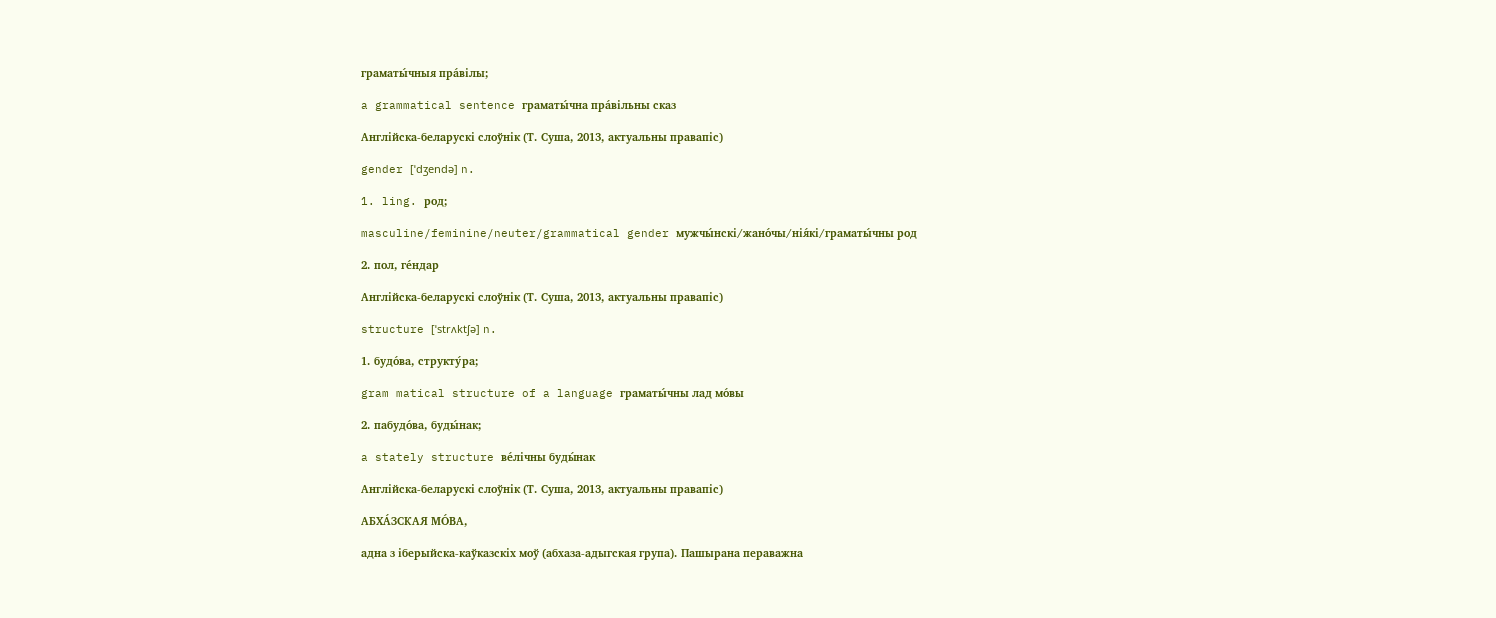граматы́чныя пра́вілы;

a grammatical sentence граматы́чна пра́вільны сказ

Англійска-беларускі слоўнік (Т. Суша, 2013, актуальны правапіс)

gender [ˈdʒendə] n.

1. ling. род;

masculine/feminine/neuter/grammatical gender мужчы́нскі/жано́чы/нія́кі/граматы́чны род

2. пол, ге́ндар

Англійска-беларускі слоўнік (Т. Суша, 2013, актуальны правапіс)

structure [ˈstrʌktʃə] n.

1. будо́ва, структу́ра;

gram matical structure of a language граматы́чны лад мо́вы

2. пабудо́ва, буды́нак;

a stately structure ве́лічны буды́нак

Англійска-беларускі слоўнік (Т. Суша, 2013, актуальны правапіс)

АБХА́ЗСКАЯ МО́ВА,

адна з іберыйска-каўказскіх моў (абхаза-адыгская група). Пашырана пераважна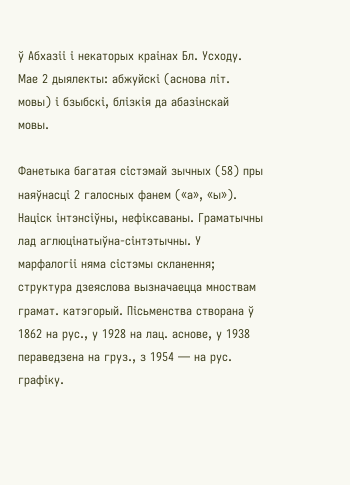ў Абхазіі і некаторых краінах Бл. Усходу. Мае 2 дыялекты: абжуйскі (аснова літ. мовы) і бзыбскі, блізкія да абазінскай мовы.

Фанетыка багатая сістэмай зычных (58) пры наяўнасці 2 галосных фанем («а», «ы»). Націск інтэнсіўны, нефіксаваны. Граматычны лад аглюцінатыўна-сінтэтычны. У марфалогіі няма сістэмы скланення; структура дзеяслова вызначаецца мноствам грамат. катэгорый. Пісьменства створана ў 1862 на рус., у 1928 на лац. аснове, у 1938 пераведзена на груз., з 1954 — на рус. графіку.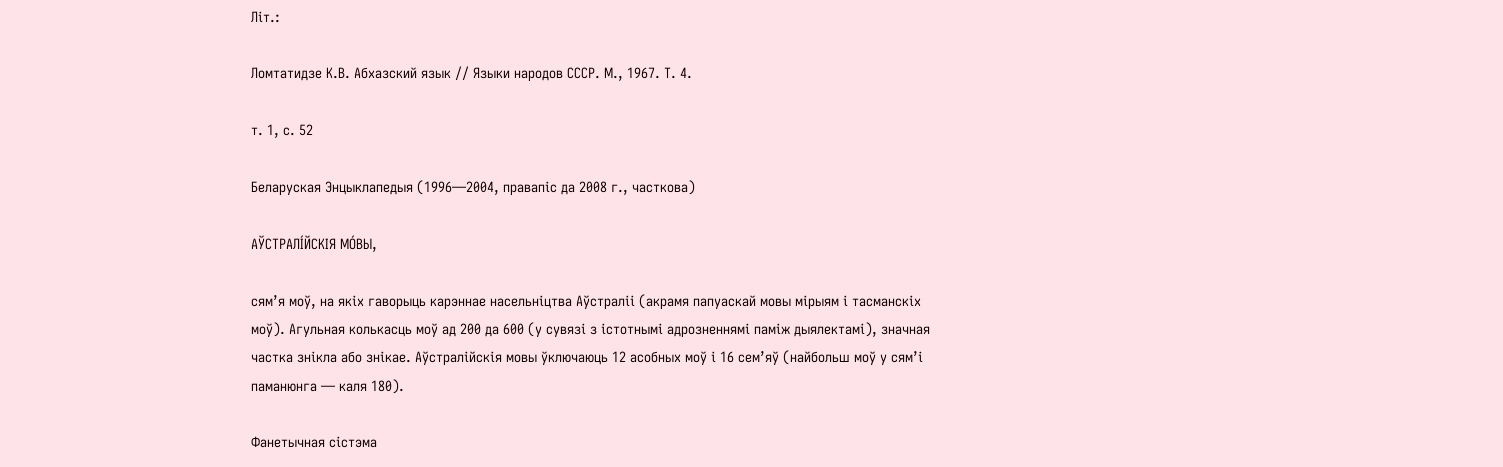Літ.:

Ломтатидзе К.В. Абхазский язык // Языки народов СССР. М., 1967. Т. 4.

т. 1, с. 52

Беларуская Энцыклапедыя (1996—2004, правапіс да 2008 г., часткова)

АЎСТРАЛІ́ЙСКІЯ МО́ВЫ,

сям’я моў, на якіх гаворыць карэннае насельніцтва Аўстраліі (акрамя папуаскай мовы мірыям і тасманскіх моў). Агульная колькасць моў ад 200 да 600 (у сувязі з істотнымі адрозненнямі паміж дыялектамі), значная частка знікла або знікае. Аўстралійскія мовы ўключаюць 12 асобных моў і 16 сем’яў (найбольш моў у сям’і паманюнга — каля 180).

Фанетычная сістэма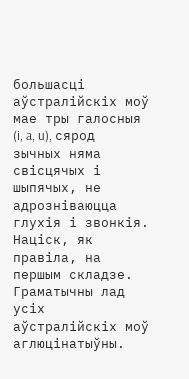большасці аўстралійскіх моў мае тры галосныя (i, a, u), сярод зычных няма свісцячых і шыпячых, не адрозніваюцца глухія і звонкія. Націск, як правіла, на першым складзе. Граматычны лад усіх аўстралійскіх моў аглюцінатыўны.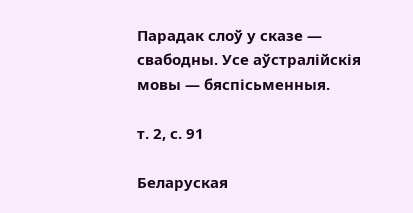Парадак слоў у сказе — свабодны. Усе аўстралійскія мовы — бяспісьменныя.

т. 2, с. 91

Беларуская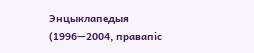Энцыклапедыя (1996—2004, правапіс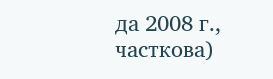да 2008 г., часткова)